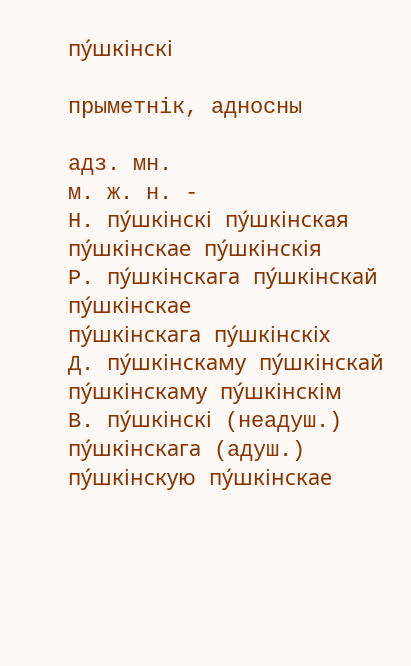пу́шкінскі

прыметнік, адносны

адз. мн.
м. ж. н. -
Н. пу́шкінскі пу́шкінская пу́шкінскае пу́шкінскія
Р. пу́шкінскага пу́шкінскай
пу́шкінскае
пу́шкінскага пу́шкінскіх
Д. пу́шкінскаму пу́шкінскай пу́шкінскаму пу́шкінскім
В. пу́шкінскі (неадуш.)
пу́шкінскага (адуш.)
пу́шкінскую пу́шкінскае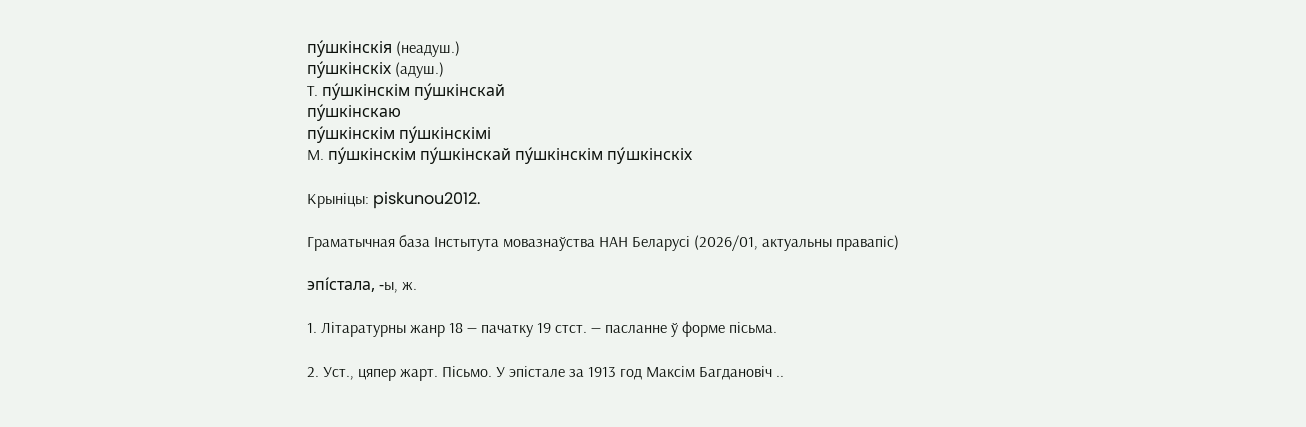пу́шкінскія (неадуш.)
пу́шкінскіх (адуш.)
Т. пу́шкінскім пу́шкінскай
пу́шкінскаю
пу́шкінскім пу́шкінскімі
М. пу́шкінскім пу́шкінскай пу́шкінскім пу́шкінскіх

Крыніцы: piskunou2012.

Граматычная база Інстытута мовазнаўства НАН Беларусі (2026/01, актуальны правапіс)

эпі́стала, ‑ы, ж.

1. Літаратурны жанр 18 — пачатку 19 стст. — пасланне ў форме пісьма.

2. Уст., цяпер жарт. Пісьмо. У эпістале за 1913 год Максім Багдановіч ..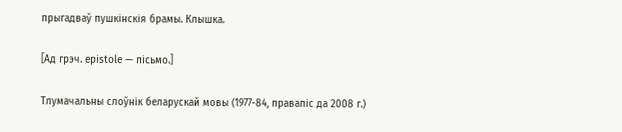прыгадваў пушкінскія брамы. Клышка.

[Ад грэч. epistole — пісьмо.]

Тлумачальны слоўнік беларускай мовы (1977-84, правапіс да 2008 г.)